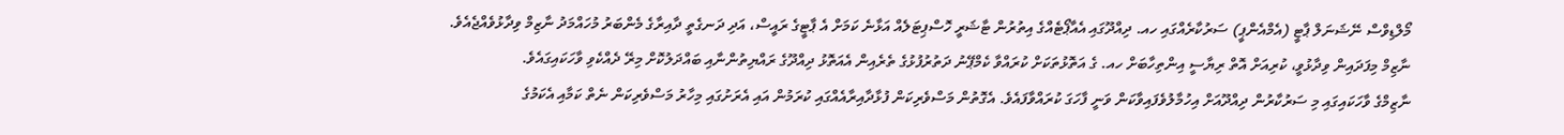މޯލްޑިވްސް ނޭޝަނަލް ޕާޓީ (އެމްއެންޕީ) ސަރުކާރެއްގައި ހއ. ދިއްދޫގައި އެއާޕޯޓެއްގެ އިތުރުން ޓާޝަރީ ހޮސްޕިޓަލެއް އަޅާނެ ކަމަށް އެ ޕާޓީގެ ރައީސް، އަދި ދަނގެތީ ދާއިރާގެ މެންބަރު މުހައްމަދު ނާޒިމް ވިދާޅުވެއްޖެއެވެ.
ނާޒިމް މިފަދައިން ވިދާޅުވީ، ކުރިއަށް އޮތް ރިޔާސީ އިންތިހާބަށް ހއ. ގެ އަތޮޅުތަކަށް ކުރައްވާ ކެމްޕޭނު ދަތުރުފުޅުގެ ތެރެއިން އެއަތޮޅު ދިއްދޫގެ ރައްޔިތުންނާއި ބައްދަލުކޮށް މިރޭ ދެއްކެވި ވާހަކައިގައެވެ.
ނާޒިމްގެ ވާހަކައިގައި މި ސަރުކާރުން ދިއްދޫއަށް އިހުމާލުވެފައިވާކަން ވަނީ ފާހަގަ ކުރައްވާފައެވެ. އެގޮތުން މަސްވެރިކަން ފުޅާދާއިރާއެއްގައި ކުރަމުން އައި އެރަށުގައި މިހާރު މަސްވެރިކަން ނެތް ކަމާއި އެކަމުގެ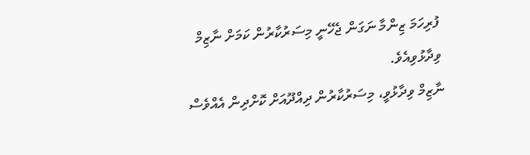ފުރިހަމަ ޒިންމާ ނަގަން ޖެހޭނީ މިސަރުކާރުން ކަމަށް ނާޒިމް ވިދާޅުވިއެވެ.
ނާޒިމް ވިދާޅުވީ، މިސަރުކާރުން ދިއްދޫއަށް ކޮށްދިން އެއްވެސް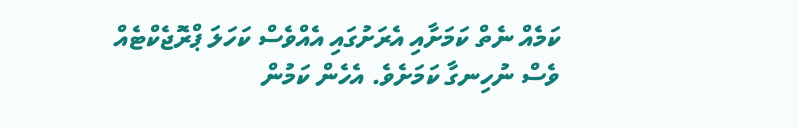ކަމެއް ނެތް ކަމަށާއި އެރަށުގައި އެއްވެސް ކަހަލަ ޕްރޮޖެކްޓެއް ވެސް ނުހިނގާ ކަމަށެވެ. އެހެން ކަމުން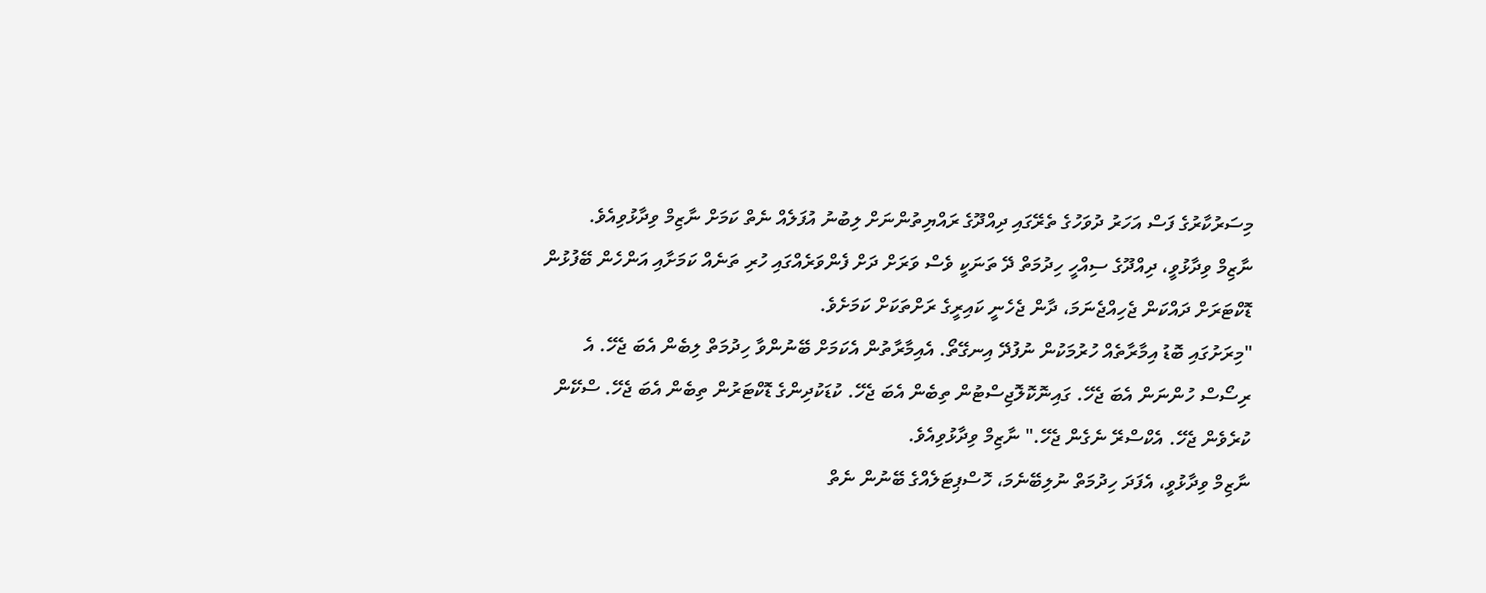މިސަރުކާރުގެ ފަސް އަހަރު ދުވަހުގެ ތެރޭގައި ދިއްދޫގެ ރައްޔިތުންނަށް ލިބުނު އުފަލެއް ނެތް ކަމަށް ނާޒިމް ވިދާޅުވިއެވެ.
ނާޒިމް ވިދާޅުވީ، ދިއްދޫގެ ސިއްހީ ހިދުމަތް ދޭ ތަނަކީ ވެސް ވަރަށް ދަށް ފެންވަރެއްގައި ހުރި ތަނެއް ކަމަށާއި އަންހެން ބޭފުޅުން ޑޮކްޓަރަށް ދައްކަން ޖެހިއްޖެނަމަ، ދާން ޖެހެނީ ކައިރީގެ ރަށްތަކަށް ކަމަށެވެ.
"މިރަށުގައި ބޮޑު އިމާރާތެއް ހުރުމަކުން ނުފުދޭ އިނގޭތޯ. އެއިމާރާތުން އެކަމަށް ބޭނުންވާ ހިދުމަތް ލިބެން އެބަ ޖެހޭ. އެ ރިސޯސް ހުންނަން އެބަ ޖެހޭ. ގައިނޮކޮލޮޖިސްޓުން ތިބެން އެބަ ޖެހޭ. ކުޑަކުދިންގެ ޑޮކްޓަރުން ތިބެން އެބަ ޖެހޭ. ސްކޭން ކުރެވެން ޖެހޭ. އެކްސްރޭ ނެގެން ޖެހޭ." ނާޒިމް ވިދާޅުވިއެވެ.
ނާޒިމް ވިދާޅުވީ، އެފަދަ ހިދުމަތް ނުލިބޭނެމަ، ހޮސްޕިޓަލެއްގެ ބޭނުން ނެތް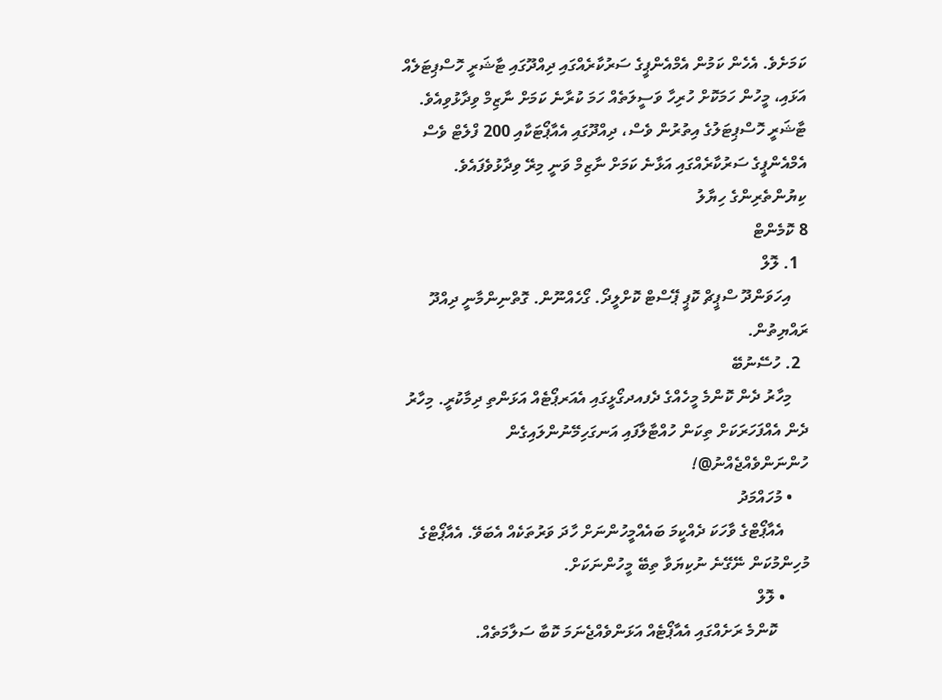ކަމަށެވެ. އެހެން ކަމުން އެމްއެންޕީގެ ސަރުކާރެއްގައި ދިއްދޫގައި ޓާޝަރީ ހޮސްޕިޓަލެއް އަޅައި، މީހުން ހަމަކޮށް ހުރިހާ ވަސީލަތެއް ހަމަ ކުރާނެ ކަމަށް ނާޒިމް ވިދާޅުވިއެވެ.
ޓާޝަރީ ހޮސްޕިޓަލުގެ އިތުރުން ވެސް، ދިއްދޫގައި އެއާޕޯޓަކާއި 200 ފްލެޓް ވެސް އެމްއެންޕީގެ ސަރުކާރެއްގައި އަޅާނެ ކަމަށް ނާޒިމް ވަނީ މިރޭ ވިދާޅުވެފައެވެ.
ކިޔުންތެރިންގެ ހިޔާލު
8 ކޮމެންޓް
  1. ލޮލް
    އިހަވަންދޫ ސްޕީޗް ކޮޕީ ޕޭސްޓް ކޮށްލީދޯ. ގޯހެއްނޫން. ގޮތްނިންމާނީ ދިއްދޫ ރައްޔިތުން.
  2. ހުސޭނުބޭ
    މިހާރު ދެން ކޮންމެ މީހެއްގެ ދެފއދގޯޅީގައި އެއަރޕޯޓެއް އަޅަންތި ދިމާކުރީ. މިހާރު ދެން އެއްފަހަރަކަށް ތިކަން ހުއްޓާލާފައި އަނގަހިމޭނުންލައިގެން ހުންނަންވެއްޖެއްނު@!
    • މުހައްމަދު
      އެއާޕޯޓްގެ ވާހަކަ ދެއްކީމަ ބައެއްމީހުންނަށް ހާދަ ވަރުތަކެއް އެބަވޭ. އެއާޕޯޓްގެ މުހިންމުކަން ނޭގޭނެ ނުކިޔަވާ ތިބޭ މީހުންނަކަށް.
      • ލޮލް
        ކޮންމެ ރަށެއްގައި އެއާޕޯޓެއް އަޅަންވެއްޖެނަމަ ކޮބާ ސަލާމަތެއް.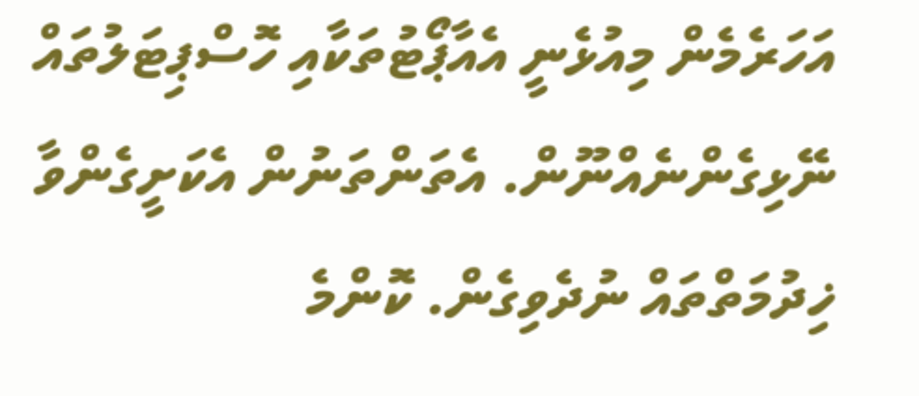އަހަރެމެން މިއުޅެނީ އެއާޕޯޓުތަކާއި ހޮސްޕިޓަލުތައް ނޭޅިގެންނެއްނޫން. އެތަންތަނުން އެކަށީގެންވާ ޚިދުމަތްތައް ނުދެވިގެން. ކޮންމެ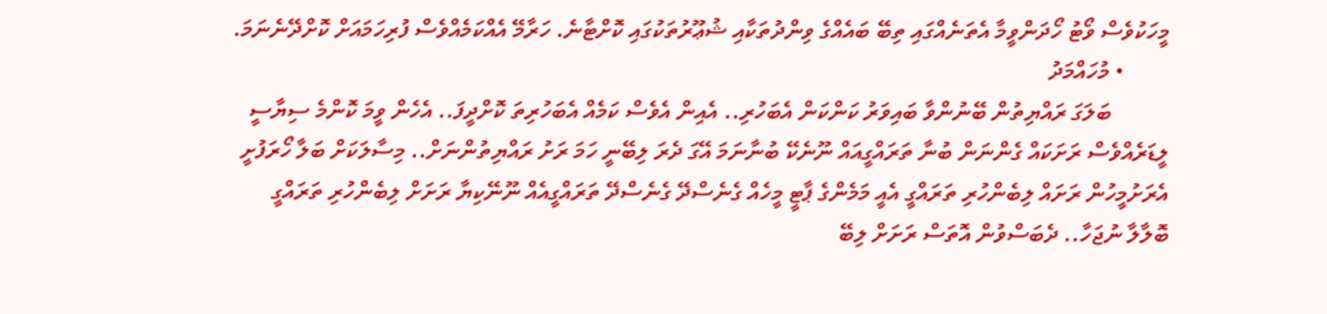މީހަކުވެސް ވޯޓު ހޯދަންވީމާ އެތަނެއްގައި ތިބޭ ބައެއްގެ ވިންދުތަކާއި ޝުޢޫރުތަކުގައި ކޮށްޓާނެ. ހަރާމޭ އެއްކަމެއްވެސް ފުރިހަމައަށް ކޮށްދޭނެނަމަ.
        • މުހައްމަދު
          ބަލަގަ ރައްޔިތުން ބޭނުންވާ ބައިވަރު ކަންކަން އެބަހުރި.. އެއިން އެވެސް ކަމެއް އެބަހުރިތަ ކޮށްދީފަ.. އެހެން ވީމަ ކޮންމެ ސިޔާސީ ލީޑަރެއްވެސް ރަށަކައް ގެންނަން ބުނާ ތަރައްގީއައް ނޫނެކޭ ބުނާނަމަ އޭގަ ދެރަ ލިބޭނީ ހަމަ ރަށު ރައްޔިތުންނަށް.. މިސާލަކަށް ބަލާ ހޯރަފުށީ އެރަށުމީހުން ރަށައް ލިބެންހުރި ތަރައްގީ އެއީ މަމެންގެ ޕާޓީ މީހެއް ގެނެސްދޭ ގެނެސްދޭ ތަރައްގީއެއް ނޫނޭކިޔާ ރަށަށް ލިބެންހުރި ތަރައްގީ ބޮލާލާ ނުޖަހާ.. ދެބަސްވުން އޮތަސް ރަށަށް ލިބޭ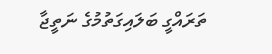ތަރައްގީ ބަލައިގަތުމުގެ ނަތީޖާ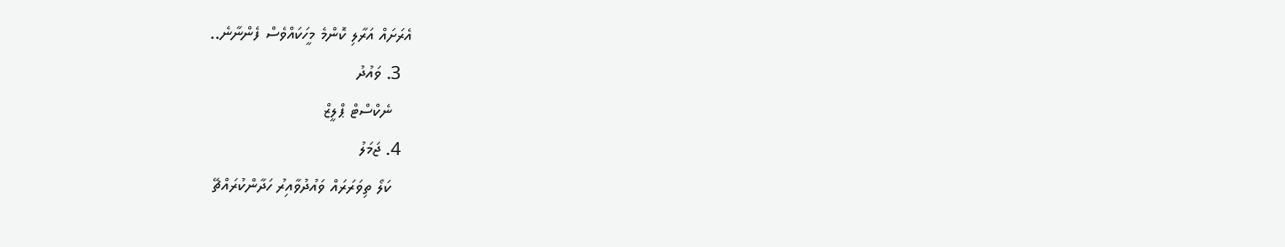އެރަށައް އަރާލި ކޮންމެ މީހަކައްވެސް ފެންނާނެ..
  3. ވައުދު
    ނެކްސްޓް ޕްލީޒް
  4. ޖަމަލު
    ކަލޯ ތިވަރަރައް ވައުދުވާއިރު ހަދާންކުރައްޗޭ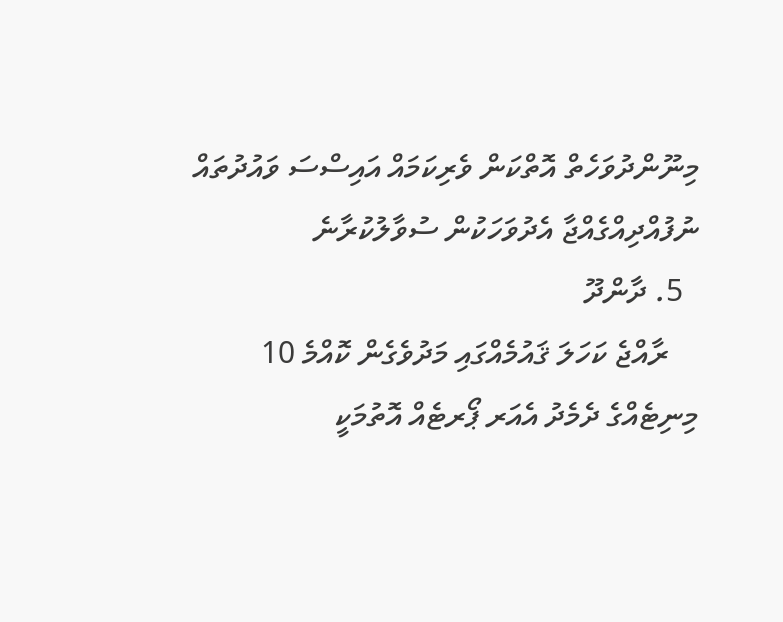މިނޫންދުވަހެތް އޮތްކަން ވެރިކަމައް އައިސްސަ ވައުދުތައް ނުފުއްދިއްގެއްޖާ އެދުވަހަކުން ސުވާލުކުރާނެ
  5. ދާންދޫ
    ރާއްޖެ ކަހަލަ ޤައުމެއްގައި މަދުވެގެން ކޮއްމެ 10 މިނިޓެއްގެ ދެމެދު އެއަރ ޕޯރޓެއް އޮތުމަކީ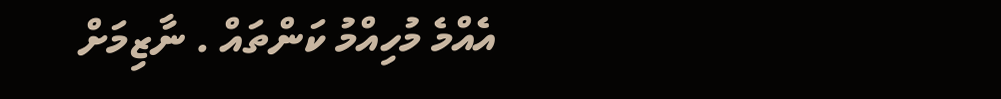އެއްމެ މުހިއްމު ކަންތައް . ނާޒިމަށް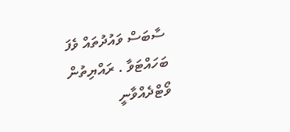ސާބަސް ވައުދުތައް ވެފަ ބަހައްޓަވާ . ރައްޔިތުން ވޯޓްދެއްވާނީ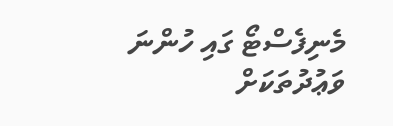މެނިފެސްޓޯ ގައި ހުންނަ ވަޢުދުތަކަށް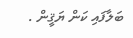ބަލާފައި ކަން ޔަޤީން .